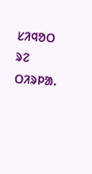ᱥᱤᱧᱚᱛ ᱨᱮ ᱛᱤᱨᱞᱟ.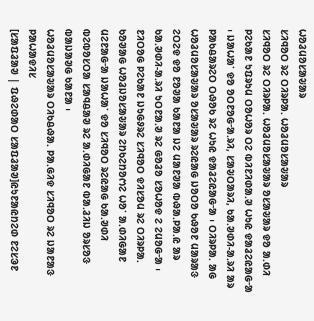ᱦᱚᱲᱢᱚᱥᱟᱶᱟᱨ
ᱥᱤᱧᱚᱛ ᱨᱮ ᱛᱤᱨᱞᱟᱹ ᱦᱚᱲᱢᱚᱥᱟᱶᱟᱨ
ᱥᱤᱧᱚᱛ ᱨᱮ ᱛᱤᱨᱞᱟᱹ ᱦᱚᱲᱢᱚᱥᱟᱶᱟᱨ ᱚᱥᱟᱶᱟᱨ ᱫᱚ ᱟᱹᱰᱤ ᱞᱮᱠᱟᱱ ᱩᱯᱨᱩᱢ ᱛᱚᱦᱚᱨ ᱛᱮ ᱵᱤᱱᱤᱰᱟᱹᱣ ᱦᱩᱭ ᱫᱟᱲᱮᱭᱟᱜᱼᱟ ᱾ ᱡᱟᱦᱟᱸ ᱫᱚ ᱚᱛᱱᱚᱜᱼᱟᱹᱨᱤ, ᱥᱟᱶᱛᱟᱨᱤ, ᱠᱟᱹᱣᱰᱤ-ᱟᱹᱨᱤ ᱟᱨ ᱞᱟᱠᱪᱟᱨᱮᱛ ᱛᱷᱚᱠ ᱨᱮ ᱦᱩᱭ ᱫᱟᱲᱮᱭᱟᱜᱼᱟ ᱾ ᱛᱤᱨᱞᱟᱹ ᱟᱜ ᱦᱚᱲᱢᱚᱥᱟᱶᱟᱨ ᱚᱥᱟᱶᱟᱨ ᱨᱮᱭᱟᱜ ᱡᱚᱛᱚ ᱠᱷᱚᱱ ᱢᱟᱨᱟᱝ ᱮᱛᱮᱫ ᱫᱚ ᱱᱚᱣᱟ ᱠᱟᱱᱟ ᱡᱮ ᱢᱟᱱᱣᱟ ᱵᱷᱟᱹᱞᱟᱹᱭ ᱟᱨ ᱠᱟᱹᱣᱰᱤ-ᱟᱹᱨᱤ ᱩᱛᱱᱟᱹᱣ ᱨᱮ ᱜᱚᱲᱚ ᱥᱚᱦᱚᱫ ᱮ ᱮᱢᱚᱜᱼᱟ ᱾
ᱱᱤᱛᱚᱜ ᱞᱮᱠᱟᱱ ᱡᱩᱜᱽᱨᱮ ᱥᱤᱧᱚᱛ ᱫᱤᱥᱚᱢ ᱨᱮ ᱛᱤᱨᱞᱟᱹ ᱠᱚᱣᱟᱜ ᱦᱚᱲᱡᱚᱥᱟᱶᱟᱨ ᱮᱴᱠᱮᱴᱚᱬᱮ ᱦᱚᱸ ᱟᱹᱰᱤᱜᱟᱱ ᱢᱮᱱᱟᱜᱼᱟ ᱡᱟᱦᱟᱸ ᱫᱚ ᱥᱤᱧᱚᱛ ᱨᱮᱭᱟᱜ ᱠᱟᱹᱣᱰᱤ ᱵᱮᱵᱚᱥᱛᱟ ᱥᱟᱧᱪᱟᱣ ᱨᱮ ᱟᱹᱰᱤᱜᱟᱱ ᱵᱟᱹᱲᱤᱡ ᱚᱨᱥᱚᱝ ᱵᱟᱡᱟᱣᱜ ᱠᱟᱱᱟ ᱾
ᱦᱚᱲᱢᱚᱥᱟᱶᱟᱨ ᱛᱤᱠᱪᱷᱟᱹ ᱞᱟᱹᱜᱤᱫ ᱥᱤᱧᱚᱛ ᱨᱮ ᱡᱟᱱᱟᱝ ᱞᱟᱦᱟᱫᱤᱥ
[ᱥᱟᱯᱲᱟᱣ | ᱯᱷᱮᱰᱟᱛ ᱥᱟᱯᱲᱟᱣ]ᱭᱩᱱᱟᱭᱴᱮᱰ ᱱᱮᱥᱳᱱ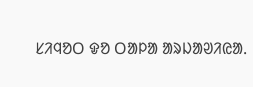ᱥᱤᱧᱚᱛ ᱫᱚ ᱛᱟᱞᱟ ᱟᱨᱡᱟᱣᱤᱭᱟᱹ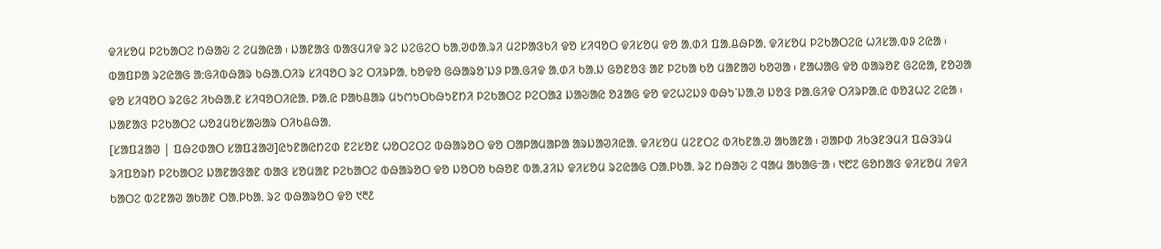ᱫᱤᱥᱚᱢ ᱞᱮᱠᱟᱛᱮ ᱴᱷᱟᱶ ᱮ ᱮᱢᱟᱭᱟ ᱾ ᱡᱟᱱᱟᱝ ᱵᱟᱝᱢᱤᱫ ᱨᱮ ᱡᱮᱜᱮᱛ ᱠᱟᱹᱣᱰᱟᱹᱨᱤ ᱢᱮᱞᱟᱝᱠᱤ ᱫᱚ ᱥᱤᱧᱚᱛ ᱫᱤᱥᱚᱢ ᱫᱚ ᱟᱹᱰᱤ ᱯᱟᱹᱪᱷᱞᱟᱹ ᱫᱤᱥᱚᱢ ᱞᱮᱠᱟᱛᱮᱭ ᱦᱤᱥᱟᱹᱵᱽ ᱮᱭᱟ ᱾ ᱵᱟᱯᱞᱟ ᱨᱮᱭᱟᱜ ᱟᱺᱜᱤᱵᱷᱟᱨ ᱠᱷᱟᱹᱛᱤᱨ ᱥᱤᱧᱚᱛ ᱨᱮ ᱛᱤᱨᱞᱟᱹ ᱠᱚᱫᱚ ᱜᱷᱟᱨᱚᱸᱡᱽ ᱞᱟᱹᱜᱤᱫ ᱟᱹᱰᱤ ᱠᱟᱹᱡ ᱜᱚᱱᱚᱝ ᱟᱱ ᱞᱮᱠᱟ ᱠᱚ ᱢᱟᱱᱟᱣ ᱠᱚᱣᱟ ᱾ ᱱᱟᱦᱟᱜ ᱫᱚ ᱵᱟᱨᱚᱱ ᱜᱮᱭᱟ, ᱱᱚᱣᱟ ᱫᱚ ᱥᱤᱧᱚᱛ ᱨᱮᱜᱮ ᱤᱠᱷᱟᱹᱱ ᱥᱤᱧᱚᱛᱤᱭᱟᱹ ᱞᱟᱹᱭ ᱞᱟᱠᱪᱟᱨ ᱢᱩᱬᱩᱛᱠᱷᱩᱱᱴᱤ ᱞᱮᱠᱟᱛᱮ ᱞᱮᱛᱟᱲ ᱡᱟᱶᱟᱭ ᱚᱲᱟᱜ ᱫᱚ ᱫᱮᱦᱮᱡᱽ ᱵᱷᱩᱸᱡᱟᱹᱣ ᱡᱚᱝ ᱞᱟᱹᱜᱤᱫ ᱛᱤᱨᱞᱟᱹᱭ ᱵᱚᱲᱦᱮ ᱮᱭᱟ ᱾
ᱡᱟᱱᱟᱝ ᱞᱮᱠᱟᱛᱮ ᱦᱚᱲᱢᱚᱥᱟᱶᱟᱨ ᱛᱤᱠᱪᱷᱟᱹ
[ᱥᱟᱯᱲᱟᱣ | ᱯᱷᱮᱰᱟᱛ ᱥᱟᱯᱲᱟᱣ]ᱭᱩᱱᱟᱭᱴᱮᱰ ᱱᱮᱥᱚᱱ ᱦᱚᱛᱮᱛᱮ ᱵᱷᱟᱨᱚᱛ ᱫᱚ ᱛᱟᱞᱟᱢᱟᱞᱟ ᱟᱨᱡᱟᱣᱤᱭᱟᱹ ᱫᱤᱥᱚᱢ ᱢᱮᱱᱛᱮ ᱵᱤᱠᱱᱟᱹᱣ ᱟᱠᱟᱱᱟ ᱾ ᱣᱟᱞᱰ ᱤᱠᱳᱱᱳᱢᱤ ᱯᱷᱳᱨᱢ ᱨᱤᱯᱚᱨᱴ ᱞᱮᱠᱟᱛᱮ ᱡᱟᱱᱟᱝᱟᱱ ᱵᱟᱝ ᱥᱚᱢᱟᱱ ᱞᱮᱠᱟᱛᱮ ᱵᱷᱟᱨᱚᱛ ᱫᱚ ᱡᱚᱛᱚ ᱠᱷᱚᱱ ᱵᱟᱹᱲᱤᱡ ᱫᱤᱥᱚᱢ ᱨᱮᱭᱟᱜ ᱛᱟᱹᱞᱠᱟᱹ ᱨᱮ ᱴᱷᱟᱶ ᱮ ᱧᱟᱢ ᱟᱠᱟᱜᱼᱟ ᱾ ᱑᱘᱗ ᱜᱚᱴᱟᱝ ᱫᱤᱥᱚᱢ ᱤᱫᱤ ᱠᱟᱛᱮ ᱵᱮᱱᱟᱣ ᱟᱠᱟᱱ ᱛᱟᱹᱞᱠᱟᱹ ᱨᱮ ᱵᱷᱟᱨᱚᱛ ᱫᱚ ᱑᱓᱒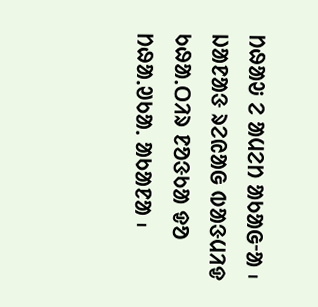ᱴᱷᱟᱶ ᱮ ᱟᱢᱮᱴ ᱟᱠᱟᱜᱼᱟ ᱾ ᱡᱟᱱᱟᱝ ᱨᱮᱭᱟᱜ ᱵᱟᱝᱢᱤᱫ ᱠᱷᱟᱹᱛᱤᱨ ᱱᱚᱝᱠᱟ ᱫᱚ ᱴᱷᱟᱹᱣᱠᱟᱹ ᱟᱠᱟᱱᱟ ᱾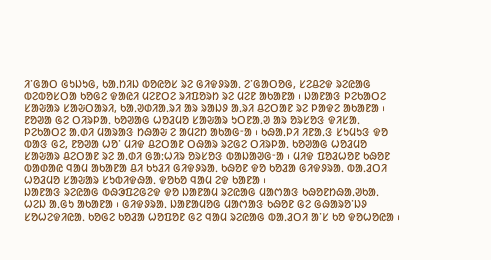ᱤᱸᱜᱟᱛ ᱜᱩᱡᱩᱜ, ᱠᱟᱹᱴᱤᱡ ᱵᱚᱭᱚᱥ ᱨᱮ ᱜᱤᱫᱽᱨᱟᱹ ᱮᱸᱜᱟᱛᱚᱜ, ᱥᱮᱪᱮᱫ ᱨᱮᱭᱟᱜ ᱵᱮᱵᱚᱥᱛᱟ ᱠᱚᱜᱮ ᱫᱟᱭᱤ ᱢᱮᱱᱛᱮ ᱨᱤᱯᱚᱨᱴ ᱨᱮ ᱢᱮᱱ ᱟᱠᱟᱱᱟ ᱾ ᱡᱟᱱᱟᱝ ᱞᱮᱠᱟᱛᱮ ᱥᱟᱶᱟᱨ ᱥᱟᱶᱛᱟᱨᱤ, ᱠᱟᱹᱣᱰᱤᱟᱹᱨᱤ ᱟᱨ ᱨᱟᱡᱽ ᱟᱹᱨᱤ ᱪᱮᱛᱟᱱ ᱨᱮ ᱞᱟᱫᱮ ᱟᱠᱟᱱᱟ ᱾ ᱱᱚᱣᱟ ᱜᱮ ᱛᱤᱨᱞᱟᱹ ᱠᱚᱣᱟᱜ ᱦᱚᱲᱢᱚ ᱥᱟᱶᱟᱨ ᱩᱛᱱᱟᱹᱣ ᱟᱨ ᱚᱨᱥᱚᱝ ᱫᱤᱥᱟᱹ ᱞᱮᱠᱟᱛᱮ ᱟᱹᱰᱤ ᱢᱟᱨᱟᱝ ᱴᱷᱟᱶ ᱮ ᱟᱢᱮᱴ ᱟᱠᱟᱜᱼᱟ ᱾ ᱠᱷᱟᱹᱞᱤ ᱤᱱᱟᱹᱝ ᱥᱩᱢᱩᱝ ᱫᱚ ᱵᱟᱝ ᱜᱮ, ᱱᱚᱣᱟ ᱦᱚᱸ ᱢᱤᱫ ᱪᱮᱛᱟᱱ ᱛᱷᱟᱨ ᱨᱮᱜᱮ ᱛᱤᱨᱞᱟᱹ ᱠᱚᱣᱟᱜ ᱦᱚᱲᱢᱚ ᱥᱟᱶᱟᱨ ᱪᱮᱛᱟᱱ ᱨᱮ ᱟᱹᱰᱤ ᱜᱟᱺᱦᱤᱨ ᱚᱨᱥᱚᱝ ᱵᱟᱡᱟᱣᱜᱼᱟ ᱾ ᱢᱤᱫ ᱯᱚᱲᱦᱚᱱ ᱠᱷᱚᱱ ᱵᱟᱰᱟᱭ ᱧᱟᱢ ᱟᱠᱟᱱᱟ ᱪᱤ ᱠᱩᱲᱤ ᱜᱤᱫᱽᱨᱟᱹ ᱠᱷᱚᱱ ᱫᱚ ᱠᱚᱲᱟ ᱜᱤᱫᱽᱨᱟᱹ ᱵᱟᱹᱲᱛᱤ ᱦᱚᱲᱢᱚ ᱥᱟᱶᱟᱨ ᱥᱩᱵᱤᱫᱷᱟᱹ ᱫᱚᱠᱚ ᱧᱟᱢ ᱮᱫ ᱠᱟᱱᱟ ᱾
ᱡᱟᱱᱟᱝ ᱨᱮᱭᱟᱜ ᱵᱷᱳᱯᱮᱜᱮᱫ ᱫᱚ ᱡᱟᱱᱟᱢ ᱨᱮᱭᱟᱜ ᱢᱟᱬᱟᱝ ᱠᱷᱚᱱᱴᱷᱟᱹᱣᱠᱟᱹ ᱦᱮᱡ ᱟᱹᱜᱩ ᱟᱠᱟᱱᱟ ᱾ ᱜᱤᱫᱽᱨᱟᱹ ᱡᱟᱱᱟᱢᱚᱜ ᱢᱟᱬᱟᱝ ᱠᱷᱚᱱ ᱜᱮ ᱜᱷᱟᱨᱚᱸᱡᱽ ᱥᱚᱦᱮᱫᱤᱭᱟᱹ ᱠᱚᱜᱮ ᱠᱚᱲᱟ ᱦᱚᱯᱚᱱ ᱜᱮ ᱧᱟᱢ ᱨᱮᱭᱟᱜ ᱵᱟᱹᱲᱛᱤ ᱟᱸᱥ ᱠᱚ ᱫᱚᱦᱚᱭᱟ ᱾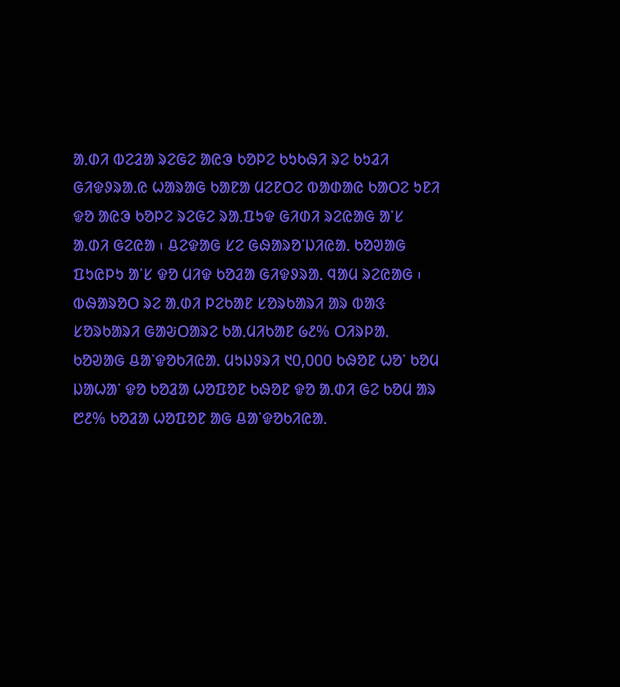ᱟᱹᱰᱤ ᱵᱮᱲᱟ ᱨᱮᱜᱮ ᱟᱭᱳ ᱠᱚᱞᱮ ᱠᱩᱠᱷᱤ ᱨᱮ ᱠᱩᱲᱤ ᱜᱤᱫᱽᱨᱟᱹᱭ ᱦᱟᱨᱟᱜ ᱠᱟᱱᱟ ᱢᱮᱱᱛᱮ ᱵᱟᱰᱟᱭ ᱠᱟᱛᱮ ᱩᱱᱤ ᱫᱚ ᱟᱭᱳ ᱠᱚᱞᱮ ᱨᱮᱜᱮ ᱨᱟᱹᱯᱩᱫ ᱜᱤᱰᱤ ᱨᱮᱭᱟᱜ ᱟᱸᱥ ᱟᱹᱰᱤ ᱜᱮᱭᱟ ᱾ ᱪᱮᱫᱟᱜ ᱥᱮ ᱜᱷᱟᱨᱚᱸᱡᱤᱭᱟᱹ ᱠᱚᱣᱟᱜ ᱯᱩᱭᱞᱩ ᱟᱸᱥ ᱫᱚ ᱢᱤᱫ ᱠᱚᱲᱟ ᱜᱤᱫᱽᱨᱟᱹ ᱧᱟᱢ ᱨᱮᱭᱟᱜ ᱾ ᱵᱷᱟᱨᱚᱛ ᱨᱮ ᱟᱹᱰᱤ ᱞᱮᱠᱟᱱ ᱥᱚᱨᱠᱟᱨᱤ ᱟᱨ ᱵᱟᱝ ᱥᱚᱨᱠᱟᱨᱤ ᱜᱟᱶᱛᱟᱨᱮ ᱠᱟᱹᱢᱤᱠᱟᱱ ᱙᱒% ᱛᱤᱨᱞᱟᱹ ᱠᱚᱣᱟᱜ ᱪᱟᱸᱫᱚᱠᱤᱭᱟᱹ ᱢᱩᱡᱽᱨᱤ ᱑᱐,᱐᱐᱐ ᱠᱷᱚᱱ ᱦᱚᱸ ᱠᱚᱢ ᱡᱟᱦᱟᱸ ᱫᱚ ᱠᱚᱲᱟ ᱦᱚᱯᱚᱱ ᱠᱷᱚᱱ ᱫᱚ ᱟᱹᱰᱤ ᱜᱮ ᱠᱚᱢ ᱟᱨ ᱘᱒% ᱠᱚᱲᱟ ᱦᱚᱯᱚᱱ ᱟᱜ ᱪᱟᱸᱫᱚᱠᱤᱭᱟᱹ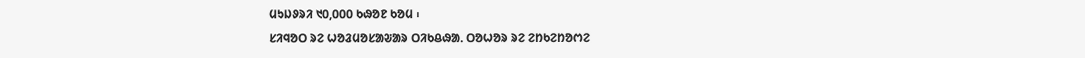ᱢᱩᱡᱽᱨᱤ ᱑᱐,᱐᱐᱐ ᱠᱷᱚᱱ ᱠᱚᱢ ᱾
ᱥᱤᱧᱚᱛ ᱨᱮ ᱦᱚᱲᱢᱚᱥᱟᱶᱟᱨ ᱛᱤᱠᱪᱷᱟᱹ ᱛᱚᱦᱚᱨ ᱨᱮ ᱮᱴᱠᱮᱴᱚᱬᱮ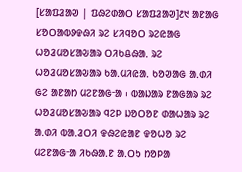[ᱥᱟᱯᱲᱟᱣ | ᱯᱷᱮᱰᱟᱛ ᱥᱟᱯᱲᱟᱣ]᱒᱑ ᱟᱱᱟᱜ ᱥᱚᱛᱟᱵᱽᱫᱷᱤ ᱨᱮ ᱥᱤᱧᱚᱛ ᱨᱮᱭᱟᱜ ᱦᱚᱲᱢᱚᱥᱟᱶᱟᱨ ᱛᱤᱠᱪᱷᱟᱹ ᱨᱮ ᱦᱚᱲᱢᱚᱥᱟᱶᱟᱨ ᱠᱟᱹᱢᱤᱭᱟᱹ ᱠᱚᱣᱟᱜ ᱟᱹᱰᱤ ᱜᱮ ᱟᱱᱟᱴ ᱢᱮᱱᱟᱜᱼᱟ ᱾ ᱵᱟᱡᱟᱨ ᱱᱟᱜᱟᱨ ᱨᱮ ᱦᱚᱲᱢᱚᱥᱟᱶᱟᱨ ᱧᱮᱞ ᱡᱚᱛᱚᱱ ᱰᱟᱦᱟᱨ ᱨᱮ ᱟᱹᱰᱤ ᱵᱟᱹᱲᱛᱤ ᱫᱷᱮᱭᱟᱱ ᱫᱚᱦᱚ ᱨᱮ ᱢᱮᱱᱟᱜᱼᱟ ᱤᱠᱷᱟᱹᱱ ᱟᱹᱛᱩ ᱴᱚᱞᱟ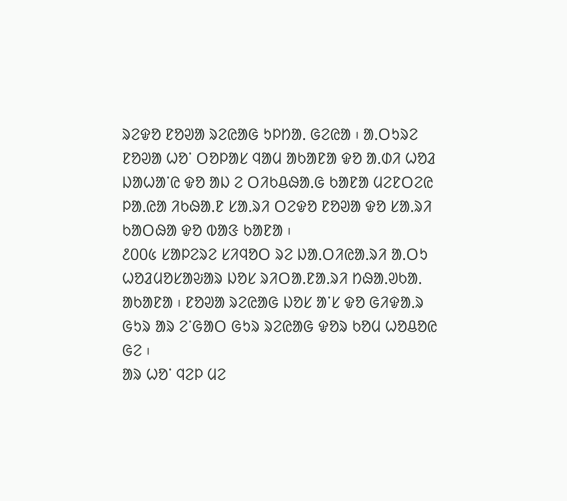ᱨᱮᱫᱚ ᱱᱚᱣᱟ ᱨᱮᱭᱟᱜ ᱩᱞᱴᱟᱹ ᱜᱮᱭᱟ ᱾ ᱟᱹᱛᱩᱨᱮ ᱱᱚᱣᱟ ᱦᱚᱸ ᱛᱚᱞᱟᱥ ᱧᱟᱢ ᱟᱠᱟᱱᱟ ᱫᱚ ᱟᱹᱰᱤ ᱦᱚᱲ ᱡᱟᱦᱟᱸᱭ ᱫᱚ ᱟᱡ ᱮ ᱛᱤᱠᱪᱷᱟᱹᱜ ᱠᱟᱱᱟ ᱢᱮᱱᱛᱮᱭ ᱞᱟᱹᱭᱟ ᱤᱠᱷᱟᱹᱱ ᱥᱟᱹᱨᱤ ᱛᱮᱫᱚ ᱱᱚᱣᱟ ᱫᱚ ᱥᱟᱹᱨᱤ ᱠᱟᱛᱷᱟ ᱫᱚ ᱵᱟᱝ ᱠᱟᱱᱟ ᱾
᱒᱐᱐᱕ ᱥᱟᱞᱮᱨᱮ ᱥᱤᱧᱚᱛ ᱨᱮ ᱡᱟᱹᱛᱤᱭᱟᱹᱨᱤ ᱟᱹᱛᱩ ᱦᱚᱲᱢᱚᱥᱟᱶᱟᱨ ᱡᱚᱥ ᱨᱤᱛᱟᱹᱱᱟᱹᱨᱤ ᱴᱷᱟᱹᱣᱠᱟᱹ ᱟᱠᱟᱱᱟ ᱾ ᱱᱚᱣᱟ ᱨᱮᱭᱟᱜ ᱡᱚᱥ ᱟᱸᱥ ᱫᱚ ᱜᱤᱫᱟᱹᱨ ᱜᱩᱨ ᱟᱨ ᱮᱸᱜᱟᱛ ᱜᱩᱨ ᱨᱮᱭᱟᱜ ᱫᱚᱨ ᱠᱚᱢ ᱦᱚᱪᱚᱭ ᱜᱮ ᱾
ᱟᱨ ᱦᱚᱸ ᱧᱮᱞ ᱢᱮ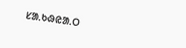ᱥᱟᱹᱠᱷᱭᱟᱹᱛ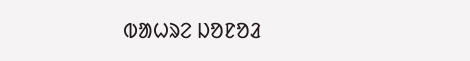ᱵᱟᱦᱨᱮ ᱡᱚᱱᱚᱲ